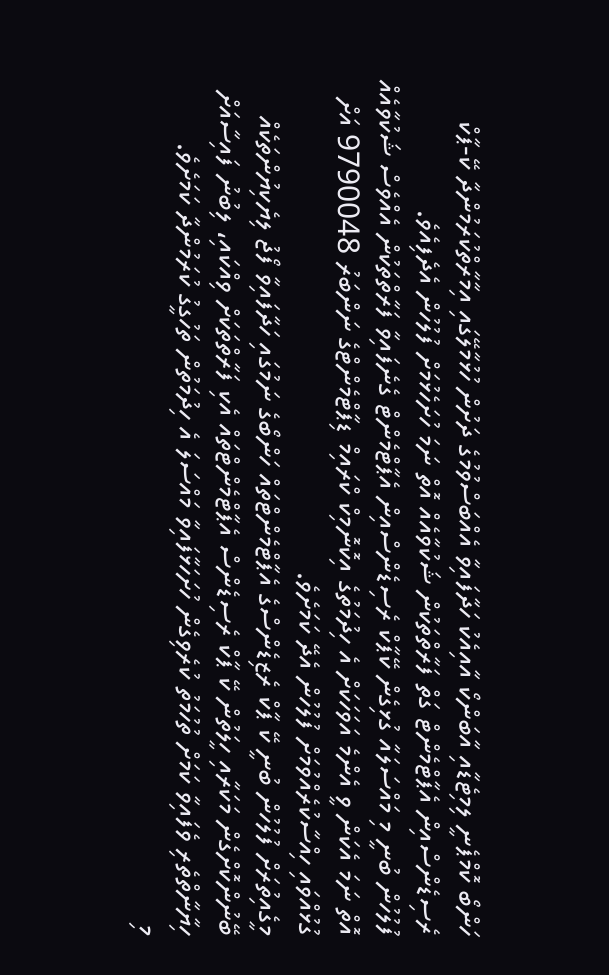ހަންބޯ ކޮމްޕެނީ ލިމިޓެޑާއި އާބަންކޯ އާއިއެކު ހަދާފައިވާ އެއްބަސްވުމުގެ ދަށުން ހުޅުމާލޭގައި އިމާރާތްކުރަމުންދާ ކޭ-ޕާކް ރެސިޑެންސްއިން އެޕާޓްމެންޓް ގަތް ފަރާތްތަކުން ޝަކުވާއެއް އޮތް ނަމަ ހުށަހެޅުމަށް ފުލުހުން އެދެފިއެވެ.
ފުލުހުން ބުނީ މި މައްސަލައާ ގުޅިގެން ކޭޕާކް ރެސިޑެންސްއިން އެޕާޓްމެންޓް ގެނެފައިވާ ފަރާތްތަކުން އެއްވެސް ޝަކުވާއެއް އޮތް ނަމަ އެކަން ވީ އެންމެ އަވަހަކަށް އެ ހިދުމަތުގެ އިކޮނޮމިކް ކްރައިމް ޑިޕާޓްމެންޓްގެ ނަންބަރު 9790048 އަށް ގުޅުއްވައި ހިއްސާކުރެއްވުމަށް ފުލުހުން އެދޭ ކަމަށެވެ.
މީގެއިތުރަށް ފުލުހުން ބުނީ ކޭ ޕާކް ރެޒިޑެންސްގެ އެޕާޓްމެންޓްތައް ހަންބޯގެ ނަމުގައި ހަދާފައިވާ ފޯޖު ލިޔެކިޔުންތަކެއް ބޭނުންކޮށްގެން މަކަރާއި ހީލަތުން ކޭ ޕާކް ރެސިޑެންސް އެޕާޓްމެންޓްތައް އެކި ފަރާތްތަކަށް ވިއްކައި، ލިބުނު ފައިސާއަށް ހިޔާނާތްތެރި ވެފައިވާ ކަމަށް ތުހުމަތު ކުރެވިގެން ހުށަހަޅާފައިވާ މައްސަލަ އެ ހިދުމަތުން ތަހުގީގު ކުރަމުންދާ ކަމަށެވެ.
މި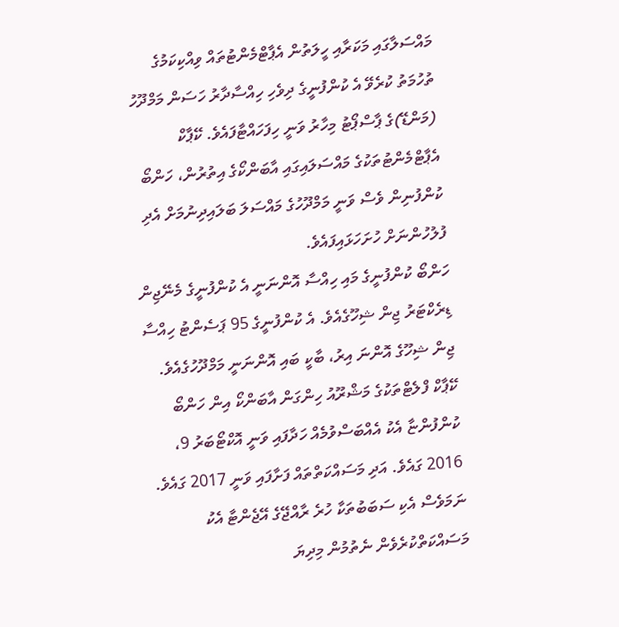މައްސަލާގައި މަކަރާއި ހީލަތުން އެޕާޓްމެންޓުތައް ވިއްކިކަމުގެ ތުހުމަތު ކުރެވޭ އެ ކުންފުނީގެ ދިވެހި ހިއްސާދާރު ހަސަން މަމްދޫހު (މަންޑޭ)ގެ ޕާސްޕޯޓު މިހާރު ވަނީ ހިފަހައްޓާފައެވެ. ކޭޕާކް އެޕާޓްމެންޓުތަކުގެ މައްސަލައިގައި އާބަންކޯގެ އިތުރުން، ހަންބޯ ކުންފުނިން ވެސް ވަނީ މަމްދޫހުގެ މައްސަލަ ބަލައިދިނުމަށް އެދި ފުލުހުންނަށް ހުށަހަޅައިފައެވެ.
ހަންބޯ ކުންފުނީގެ މައި ހިއްސާ އޮންނަނީ އެ ކުންފުނީގެ މެނޭޖިން ޑިރެކްޓަރު ޖިން ޝިހޫގެއެވެ. އެ ކުންފުނީގެ 95 ޕަސެންޓު ހިއްސާ ޖިން ޝިހޫގެ އޮންނަ އިރު، ބާކީ ބައި އޮންނަނީ މަމްދޫހުގެއެވެ.
ކޭޕާކް ފްލެޓްތަކުގެ މަޝްރޫއު ހިންގަން އާބަންކޯ އިން ހަންބޯ ކުންފުންޏާ އެކު އެއްބަސްވުމެއް ހަދާފައި ވަނީ އޮކްޓޯބަރު 9، 2016 ގައެވެ. އަދި މަސައްކަތްތައް ފަށާފައި ވަނީ 2017 ގައެވެ. ނަމަވެސް އެކި ސަބަބުތަކާ ހުރެ ރާއްޖޭގެ އޭޖެންޓާ އެކު މަސައްކަތްކުރެވެން ނެތުމުން މިދިޔަ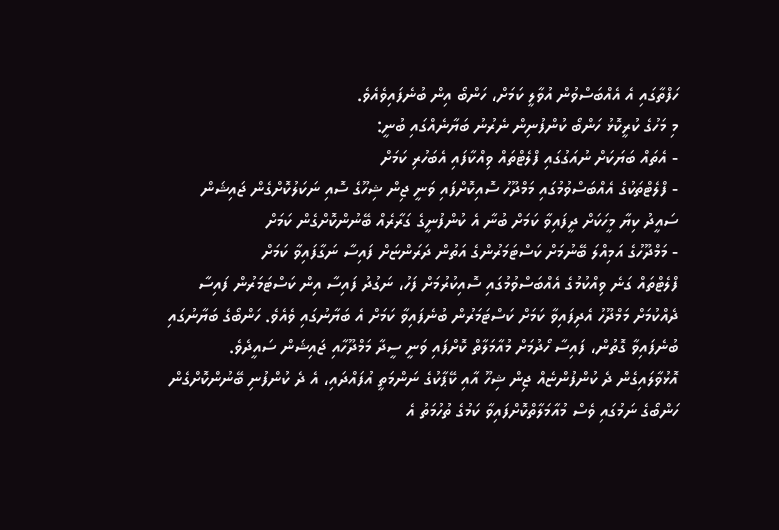ހަފްތާގައި އެ އެއްބަސްވުން އުވާލީ ކަމަށް، ހަންބޯ އިން ބުނެފައިވެއެވެ.
މި މަހުގެ ކުރީކޮޅު ހަންބޯ ކުންފުނިން ނެރުނު ބަޔާނެއްގައި ބުނީ:
- އެތައް ބަޔަކަށް ނުއަގުގައި ފްލެޓްތައް ވިއްކާފައި އެބަހުރި ކަމަށް
- ފްލެޓްތަކުގެ އެއްބަސްވުމުގައި މަމްދޫހު ސޮއިކޮށްފައި ވަނީ ޖިން ޝިހޫގެ ސޮއި ނަކަލުކޮށްގެން ޖައިޝަން ސައީދު ކިޔާ މީހަކަށް ދީފައިވާ ކަމަށް ބުނާ އެ ކުންފުނީގެ ގަރާރެއް ބޭނުންކޮށްގެން ކަމަށް
- މަމްދޫހުގެ އަމިއްލަ ބޭނުމަށް ކަސްޓަމަރުންގެ އަތުން ދަރަންޏަށް ފައިސާ ނަގާފައިވާ ކަމަށް
ފްލެޓްތައް ގަނެ ވިއްކުމުގެ އެއްބަސްވުމުގައި ސޮއިކުރުމަށް ފަހު، ނަގުދު ފައިސާ އިން ކަސްޓަމަރުން ފައިސާ ދެއްކުމަށް މަމްދޫހު އެދިފައިވާ ކަމަށް ކަސްޓަމަރުން ބުނެފައިވާ ކަމަށް އެ ބަޔާނުގައި ވެއެވެ. ހަންބޯގެ ބަޔާނުގައި ބުނެފައިވާ ގޮތުން، ފައިސާ ހޯދުމަށް މުއާމަލާތް ކޮށްފައި ވަނީ ސީދާ މަމްދޫހާއި ޖައިޝަން ސައީދެވެ.
އޮޅުވާލައިގެން ދެ ކުންފުންޏެއް ޖިން ޝިހޫ އާއި ކޭޕާކުގެ ނަންމަތީ އުފައްދައި، އެ ދެ ކުންފުނި ބޭނުންކޮށްގެން ހަންބޯގެ ނަމުގައި ވެސް މުއާމަލާތްކޮށްފައިވާ ކަމުގެ ތުހުމަތު އެ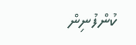ކުންފުނިން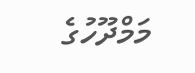މަމްދޫހުގެ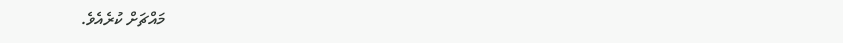މައްޗަށް ކުރެއެވެ.